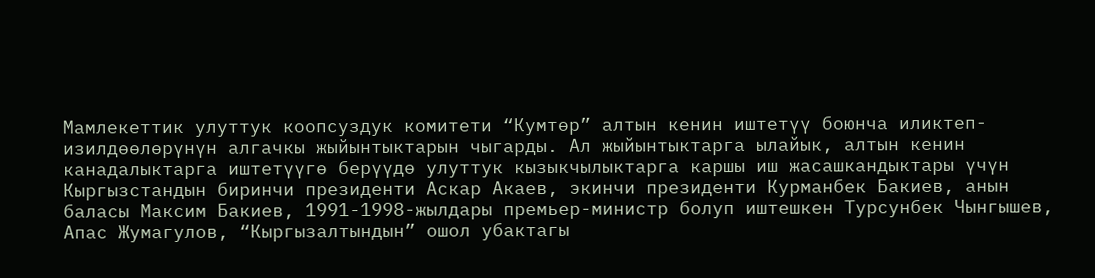Мамлекеттик улуттук коопсуздук комитети “Кумтөр” алтын кенин иштетүү боюнча иликтеп-изилдөөлөрүнүн алгачкы жыйынтыктарын чыгарды. Ал жыйынтыктарга ылайык, алтын кенин канадалыктарга иштетүүгө берүүдө улуттук кызыкчылыктарга каршы иш жасашкандыктары үчүн Кыргызстандын биринчи президенти Аскар Акаев, экинчи президенти Курманбек Бакиев, анын баласы Максим Бакиев, 1991-1998-жылдары премьер-министр болуп иштешкен Турсунбек Чынгышев, Апас Жумагулов, “Кыргызалтындын” ошол убактагы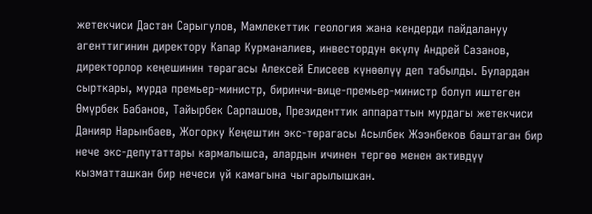жетекчиси Дастан Сарыгулов, Мамлекеттик геология жана кендерди пайдалануу агенттигинин директору Капар Курманалиев, инвестордун өкүлү Андрей Сазанов, директорлор кеңешинин төрагасы Алексей Елисеев күнөөлүү деп табылды. Булардан сырткары, мурда премьер-министр, биринчи-вице-премьер-министр болуп иштеген Өмүрбек Бабанов, Тайырбек Сарпашов, Президенттик аппараттын мурдагы жетекчиси Данияр Нарынбаев, Жогорку Кеңештин экс-төрагасы Асылбек Жээнбеков баштаган бир нече экс-депутаттары кармалышса, алардын ичинен тергөө менен активдүү кызматташкан бир нечеси үй камагына чыгарылышкан.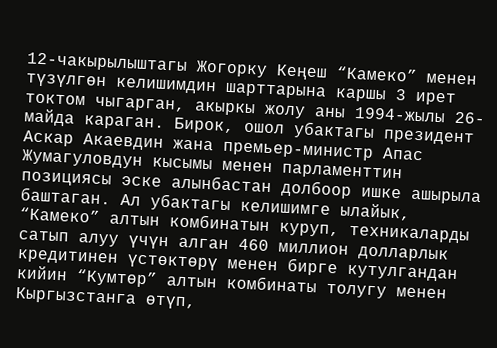12-чакырылыштагы Жогорку Кеңеш “Камеко” менен түзүлгөн келишимдин шарттарына каршы 3 ирет токтом чыгарган, акыркы жолу аны 1994-жылы 26-майда караган. Бирок, ошол убактагы президент Аскар Акаевдин жана премьер-министр Апас Жумагуловдун кысымы менен парламенттин позициясы эске алынбастан долбоор ишке ашырыла баштаган. Ал убактагы келишимге ылайык, “Камеко” алтын комбинатын куруп, техникаларды сатып алуу үчүн алган 460 миллион долларлык кредитинен үстөктөрү менен бирге кутулгандан кийин “Кумтөр” алтын комбинаты толугу менен Кыргызстанга өтүп,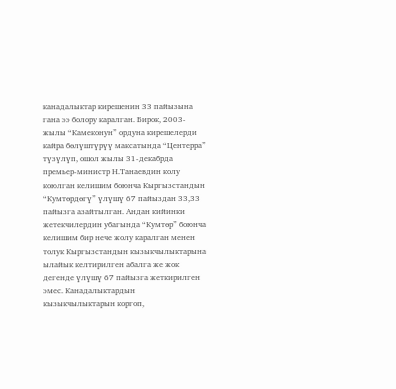канадалыктар кирешенин 33 пайызына гана ээ болору каралган. Бирок, 2003-жылы “Камеконун” ордуна кирешелерди кайра бөлүштүрүү максатында “Центерра” түзүлүп, ошол жылы 31-декабрда премьер-министр Н.Танаевдин колу коюлган келишим боюнча Кыргызстандын “Кумтөрдөгү” үлүшү 67 пайыздан 33,33 пайызга азайтылган. Андан кийинки жетекчилердин убагында “Кумтөр” боюнча келишим бир нече жолу каралган менен толук Кыргызстандын кызыкчылыктарына ылайык келтирилген абалга же жок дегенде үлүшү 67 пайызга жеткирилген эмес. Канадалыктардын кызыкчылыктарын коргоп,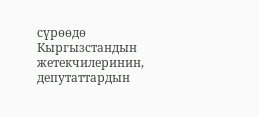сүрөөдө Кыргызстандын жетекчилеринин, депутаттардын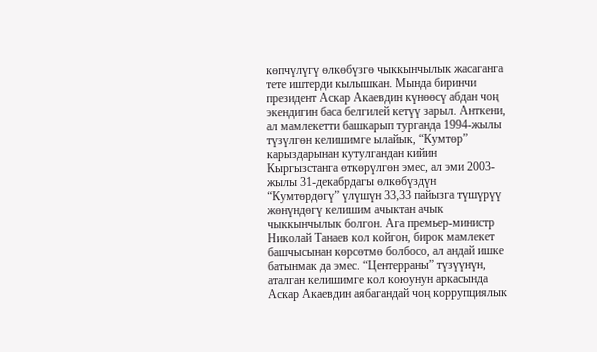көпчүлүгү өлкөбүзгө чыккынчылык жасаганга тете иштерди кылышкан. Мында биринчи президент Аскар Акаевдин күнөөсү абдан чоң экендигин баса белгилей кетүү зарыл. Анткени, ал мамлекетти башкарып турганда 1994-жылы түзүлгөн келишимге ылайык, “Кумтөр” карыздарынан кутулгандан кийин Кыргызстанга өткөрүлгөн эмес, ал эми 2003-жылы 31-декабрдагы өлкөбүздүн “Кумтөрдөгү” үлүшүн 33,33 пайызга түшүрүү жөнүндөгү келишим ачыктан ачык чыккынчылык болгон. Ага премьер-министр Николай Танаев кол койгон, бирок мамлекет башчысынан көрсөтмө болбосо, ал андай ишке батынмак да эмес. “Центерраны” түзүүнүн, аталган келишимге кол коюунун аркасында Аскар Акаевдин аябагандай чоң коррупциялык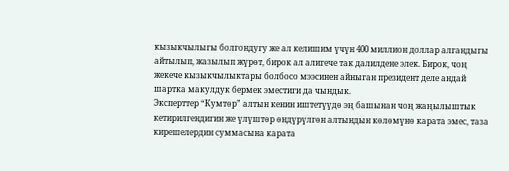кызыкчылыгы болгондугу же ал келишим үчүн 400 миллион доллар алгандыгы айтылып, жазылып жүрөт, бирок ал алигече так далилдене элек. Бирок, чоң жекече кызыкчылыктары болбосо мээсинен айныган президент деле андай шартка макулдук бермек эместиги да чындык.
Эксперттер “Кумтөр” алтын кенин иштетүүдө эң башынан чоң жаңылыштык кетирилгендигин же үлүштөр өндүрүлгөн алтындын көлөмүнө карата эмес, таза кирешелердин суммасына карата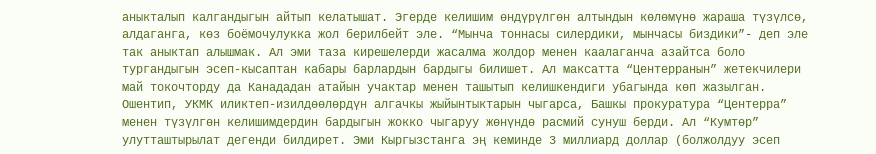аныкталып калгандыгын айтып келатышат. Эгерде келишим өндүрүлгөн алтындын көлөмүнө жараша түзүлсө, алдаганга, көз боёмочулукка жол берилбейт эле. “Мынча тоннасы силердики, мынчасы биздики”- деп эле так аныктап алышмак. Ал эми таза кирешелерди жасалма жолдор менен каалаганча азайтса боло тургандыгын эсеп-кысаптан кабары барлардын бардыгы билишет. Ал максатта “Центерранын” жетекчилери май токочторду да Канададан атайын учактар менен ташытып келишкендиги убагында көп жазылган.
Ошентип, УКМК иликтеп-изилдөөлөрдүн алгачкы жыйынтыктарын чыгарса, Башкы прокуратура “Центерра” менен түзүлгөн келишимдердин бардыгын жокко чыгаруу жөнүндө расмий сунуш берди. Ал “Кумтөр” улутташтырылат дегенди билдирет. Эми Кыргызстанга эң кеминде 3 миллиард доллар (болжолдуу эсеп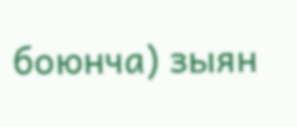боюнча) зыян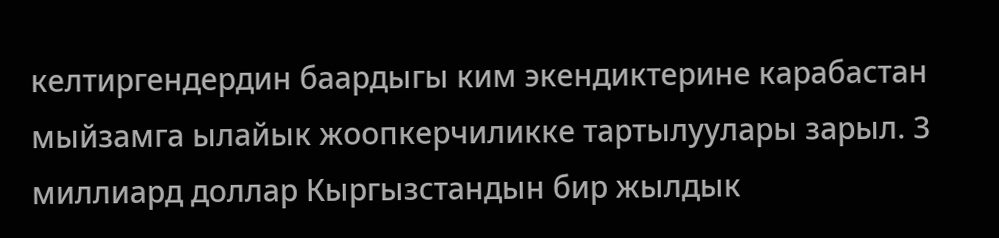келтиргендердин баардыгы ким экендиктерине карабастан мыйзамга ылайык жоопкерчиликке тартылуулары зарыл. 3 миллиард доллар Кыргызстандын бир жылдык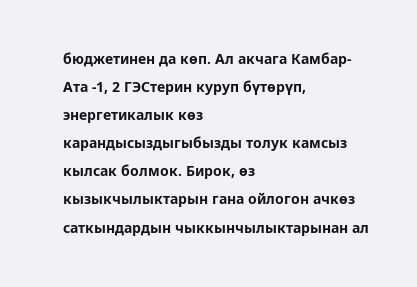бюджетинен да көп. Ал акчага Камбар-Ата -1, 2 ГЭСтерин куруп бүтөрүп, энергетикалык көз карандысыздыгыбызды толук камсыз кылсак болмок. Бирок, өз кызыкчылыктарын гана ойлогон ачкөз саткындардын чыккынчылыктарынан ал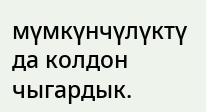мүмкүнчүлүктү да колдон чыгардык.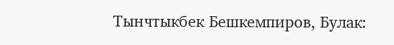Тынчтыкбек Бешкемпиров, Булак: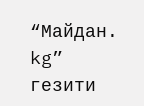“Майдан. kg” гезити